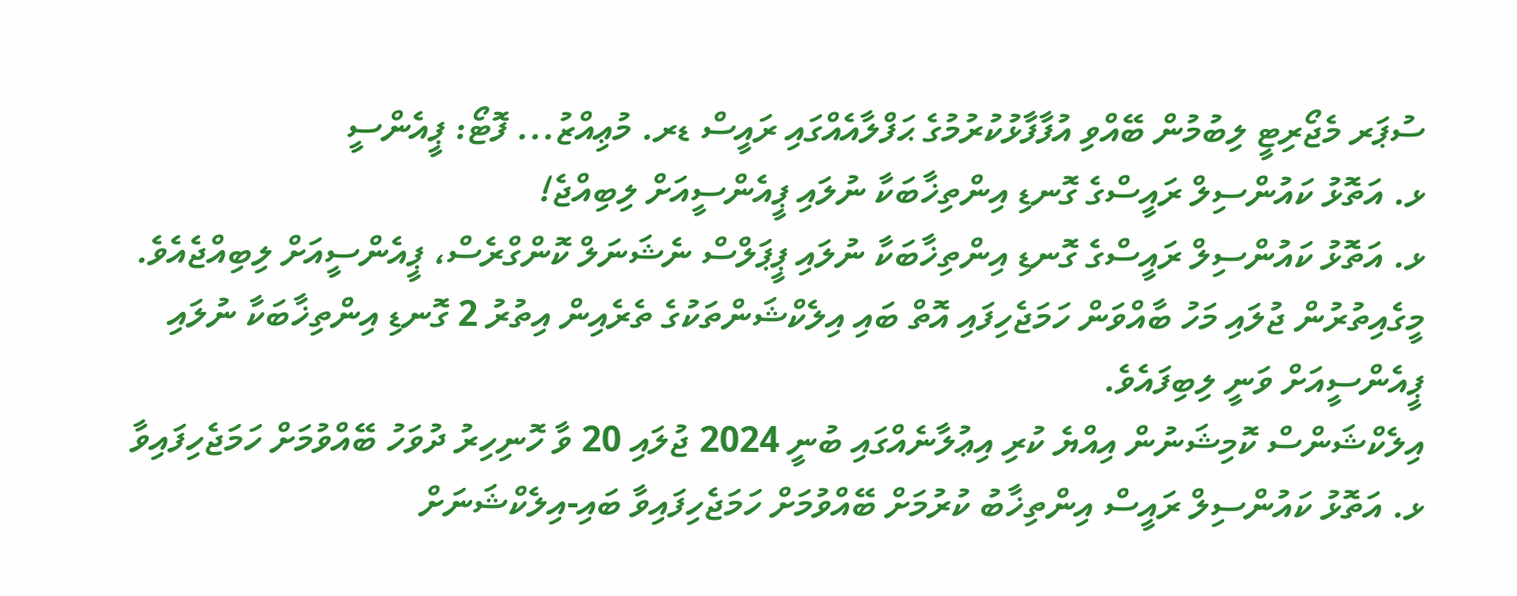ސުޕަރ މެޖޯރިޓީ ލިބުމުން ބޭއްވި އުފާފާޅުކުރުމުގެ ޙަފްލާއެއްގައި ރައީސް ޑރ. މުޢިއްޒު... ފޮޓޯ: ޕީއެންސީ
ޅ. އަތޮޅު ކައުންސިލް ރައީސްގެ ގޮނޑި އިންތިޚާބަކާ ނުލައި ޕީއެންސީއަށް ލިބިއްޖެ!
ޅ. އަތޮޅު ކައުންސިލް ރައީސްގެ ގޮނޑި އިންތިޚާބަކާ ނުލައި ޕީޕަލްސް ނެޝަނަލް ކޮންގްރެސް، ޕީއެންސީއަށް ލިބިއްޖެއެވެ.
މީގެއިތުރުން ޖުލައި މަހު ބާއްވަން ހަމަޖެހިފައި އޮތް ބައި އިލެކްޝަންތަކުގެ ތެރެއިން އިތުރު 2 ގޮނޑި އިންތިޚާބަކާ ނުލައި ޕީއެންސީއަށް ވަނީ ލިބިފައެވެ.
އިލެކްޝަންސް ކޮމިޝަނުން އިއްޔެ ކުރި އިޢުލާނެއްގައި ބުނީ 2024 ޖުލައި 20 ވާ ހޮނިހިރު ދުވަހު ބޭއްވުމަށް ހަމަޖެހިފައިވާ ޅ. އަތޮޅު ކައުންސިލް ރައީސް އިންތިޚާބު ކުރުމަށް ބޭއްވުމަށް ހަމަޖެހިފައިވާ ބައި-އިލެކްޝަނަށް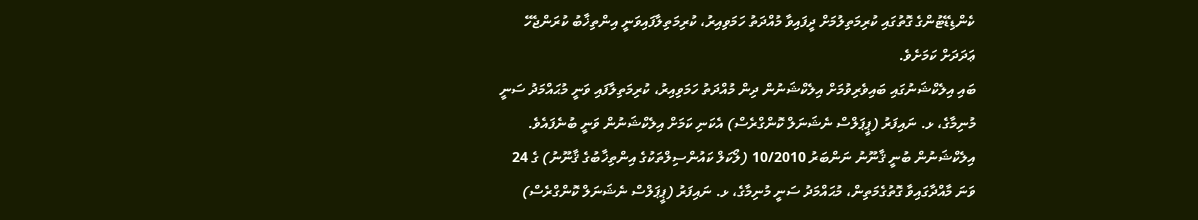ކެންޑިޑޭޓުންގެ ގޮތުގައި ކުރިމަތިލުމަށް ދީފައިވާ މުއްދަތު ހަމަވިއިރު، ކުރިމަތިލާފައިވަނީ އިންތިޚާބު ކުރަންޖެހޭ ޢަދަދަށް ކަމަށެވެ.
ބައި އިލެކްޝަނުގައި ބައިވެރިވުމަށް އިލެކްޝަނުން ދިން މުއްދަތު ހަމަވިއިރު، ކުރިމަތިލާފައި ވަނީ މުޙައްމަދު ސަނީ މުނިމާގެ، ޅ. ނައިފަރު (ޕީޕަލްސް ނެޝަނަލް ކޮންގްރެސް) އެކަނި ކަމަށް އިލެކްޝަނުން ވަނީ ބުނެފައެވެ.
އިލެކްޝަނުން ބުނީ ޤާނޫނު ނަންބަރު 10/2010 (ލޯކަލް ކައުންސިލްތަކުގެ އިންތިޚާބުގެ ޤާނޫނު) ގެ 24 ވަނަ މާއްދާގައިވާ ގޮތުގެމަތިން، މުޙައްމަދު ސަނީ މުނިމާގެ، ޅ. ނައިފަރު (ޕީޕަލްސް ނެޝަނަލް ކޮންގްރެސް)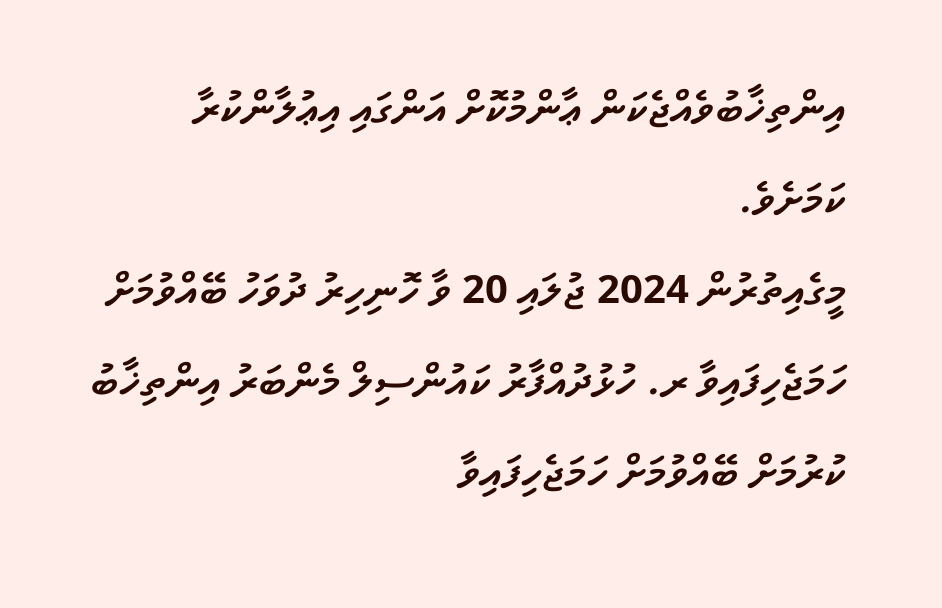އިންތިޚާބުވެއްޖެކަން ޢާންމުކޮށް އަންގައި އިޢުލާންކުރާ ކަމަށެވެ.
މީގެއިތުރުން 2024 ޖުލައި 20 ވާ ހޮނިހިރު ދުވަހު ބޭއްވުމަށް ހަމަޖެހިފައިވާ ރ. ހުޅުދުއްފާރު ކައުންސިލް މެންބަރު އިންތިޚާބު ކުރުމަށް ބޭއްވުމަށް ހަމަޖެހިފައިވާ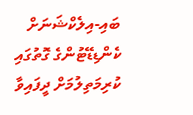ބައި-އިލެކްޝަނަށް ކެންޑިޑޭޓުންގެ ގޮތުގައި ކުރިމަތިލުމަށް ދީފައިވާ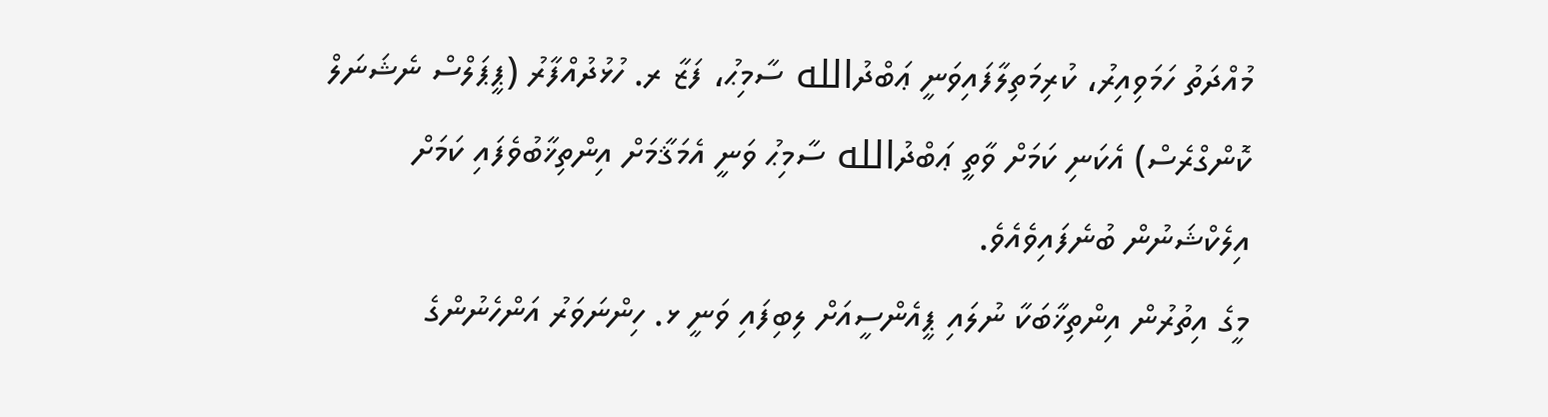މުއްދަތު ހަމަވިއިރު، ކުރިމަތިލާފައިވަނީ ޢަބްދުالله ސާމިޙު، ފަޒާ ރ. ހުޅުދުއްފާރު (ޕީޕަލްސް ނެޝަނަލް ކޮންގްރެސް) އެކަނި ކަމަށް ވާތީ ޢަބްދުالله ސާމިޙު ވަނީ އެމަޤާމަށް އިންތިޚާބުވެފައި ކަމަށް އިލެކްޝަނުން ބުނެފައިވެއެވެ.
މީގެ އިތުރުން އިންތިޚާބަކާ ނުލައި ޕީއެންސީއަށް ލިބިފައި ވަނީ ޅ. ހިންނަވަރު އަންހެނުންގެ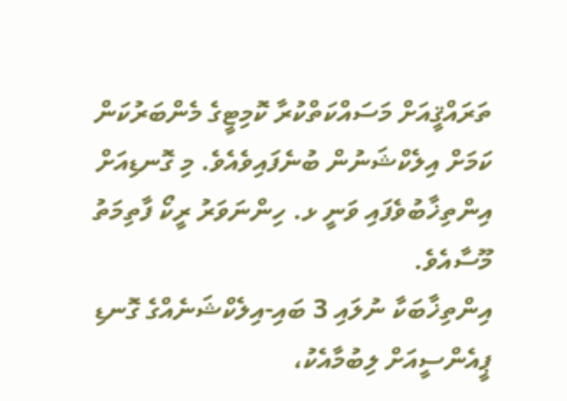ތަރައްޤީއަށް މަސައްކަތްކުރާ ކޮމިޓީގެ މެންބަރުކަން ކަމަށް އިލެކްޝަނުން ބުނެފައިވެއެވެ. މި ގޮނޑިއަށް އިންތިޚާބުވެފައި ވަނީ ޅ. ހިންނަވަރު ރީކޯ ފާތިމަތު މޫސާއެވެ.
އިންތިޚާބަކާ ނުލައި 3 ބައި-އިލެކްޝަނެއްގެ ގޮނޑި ޕީއެންސީއަށް ލިބުމާއެކު،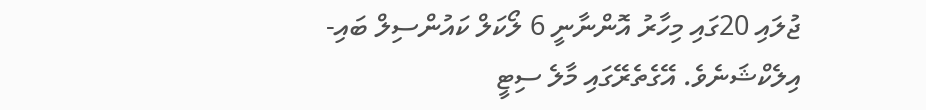ޖުލައި 20ގައި މިހާރު އޮންނާނީ 6 ލޯކަލް ކައުންސިލް ބައި-އިލެކްޝަނެވެ. އޭގެތެރޭގައި މާލެ ސިޓީ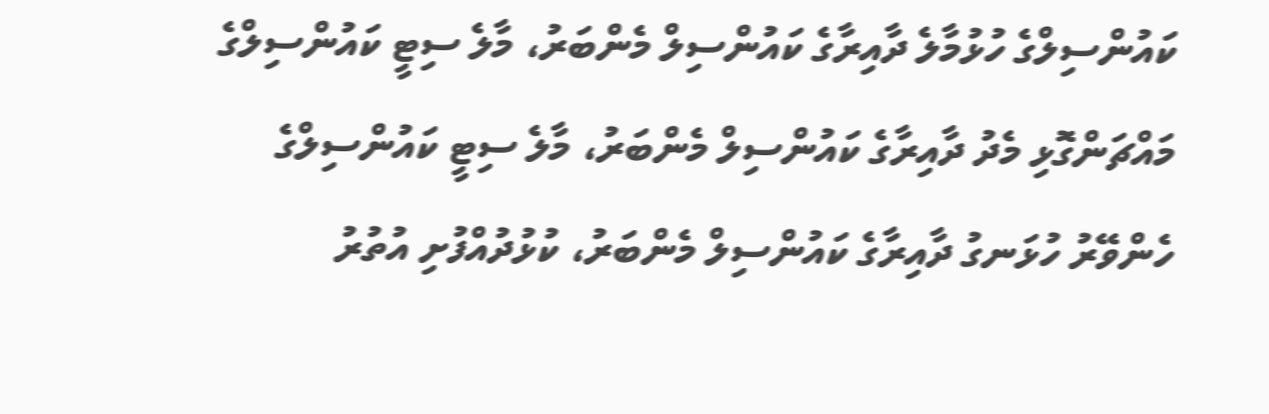ކައުންސިލްގެ ހުޅުމާލެ ދާއިރާގެ ކައުންސިލް މެންބަރު، މާލެ ސިޓީ ކައުންސިލްގެ މައްޗަންގޮޅި މެދު ދާއިރާގެ ކައުންސިލް މެންބަރު، މާލެ ސިޓީ ކައުންސިލްގެ ހެންވޭރު ހުޅަނގު ދާއިރާގެ ކައުންސިލް މެންބަރު، ކުޅުދުއްފުށި އުތުރު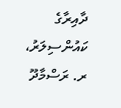ދާއިރާގެ ކައުންސިލަރު، ރ. ރަސްމާދޫ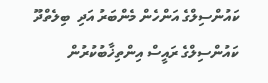ކައުންސިލްގެ އަންހެން މެންބަރު އަދި  ބިލެތްދޫ ކައުންސިލްގެ ރައީސް އިންތިޚާބުކުރުން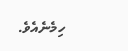ހިމެނެއެވެ.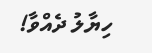ހިޔާލު ދެއްވާ!